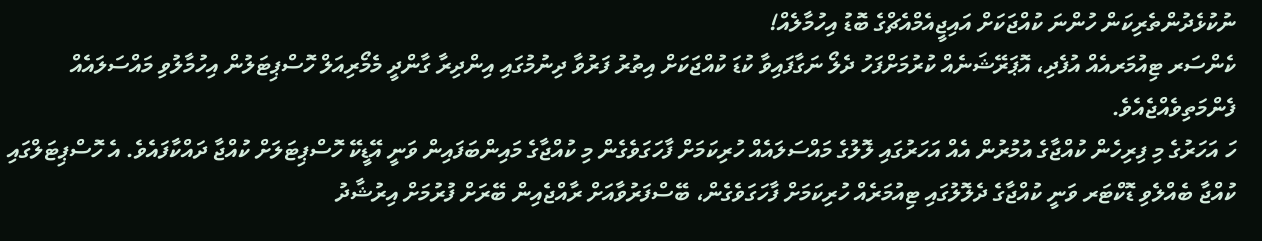ނުކުޅެދުންތެރިކަން ހުންނަ ކުއްޖަކަށް އައިޖީއެމްއެޗްގެ ބޮޑު އިހުމާލެއް!
ކެންސަރ ޓިއުމަރއެއް އުފެދި، އޮޕަރޭޝަނެއް ކުރުމަށްފަހު ދެލޯ ނަގާފައިވާ ކުޑަ ކުއްޖަކަށް އިތުރު ފަރުވާ ދިނުމުގައި އިންދިރާ ގާންދީ މެމޯރިއަލް ހޮސްޕިޓަލުން އިހުމާލުވި މައްސަލައެއް ފެންމަތިވެއްޖެއެވެ.
ހަ އަހަރުގެ މި ފިރިހެން ކުއްޖާގެ އުމުރުން އެއް އަހަރުގައި ލޮލުގެ މައްސަލައެއް ހުރިކަމަށް ފާހަގަވެގެން މި ކުއްޖާގެ މައިންބަފައިން ވަނީ އޭޑީކޭ ހޮސްޕިޓަލަށް ކުއްޖާ ދައްކާފައެވެ. އެ ހޮސްޕިޓަލްގައި ކުއްޖާ ބެއްލެވި ޑޮކްޓަރ ވަނީ ކުއްޖާގެ ދެލޮލުގައި ޓިއުމަރެއް ހުރިކަމަށް ފާހަގަވެގެން، ބޭސްފަރުވާއަށް ރާއްޖެއިން ބޭރަށް ފުރުމަށް އިރުޝާދު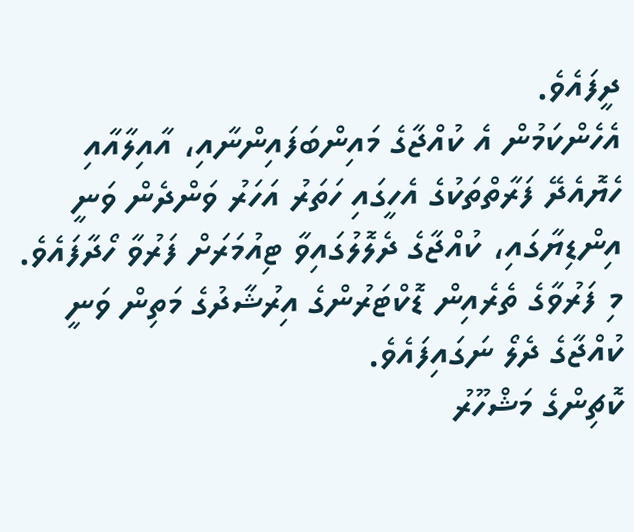ދީފައެވެ.
އެހެންކަމުން އެ ކުއްޖާގެ މައިންބަފައިންނާއި، އާއިލާއާއި ހެޔޮއެދޭ ފަރާތްތަކުގެ އެހީގައި ހަތަރު އަހަރު ވަންދެން ވަނީ އިންޑިޔާގައި، ކުއްޖާގެ ދެލޮލުގައިވާ ޓިއުމަރަށް ފަރުވާ ހޯދާފައެވެ. މި ފަރުވާގެ ތެރެއިން ޑޮކްޓަރުންގެ އިރުޝާދުގެ މަތިން ވަނީ ކުއްޖާގެ ދެލޯ ނަގައިފައެވެ.
ކޮޗިންގެ މަޝްހޫރު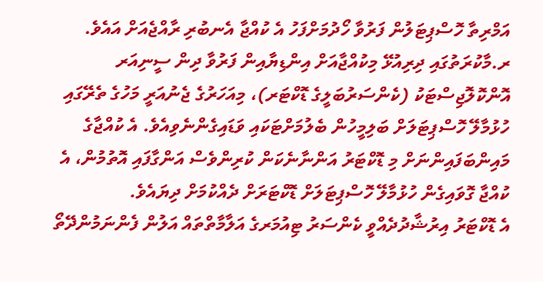އަމްރިތާ ހޮސްޕިޓަލުން ފަރުވާ ހޯދުމަށްފަހު އެ ކުއްޖާ އެނބުރި ރާއްޖެއަށް އައެވެ. ރ.މާކުރަތުގައި ދިރިއުޅޭ މިކުއްޖާއަށް އިންޑިޔާއިން ފަރުވާ ދިން ސީނިއަރ އޮންކޮލޮޖިސްޓަކު (ކެންސަރުބަލީގެ ޑޮކްޓަރ)، މިއަހަރުގެ ޖެނުއަރީ މަހުގެ ތެރޭގައި ހުޅުމާލޭ ހޮސްޕިޓަލަށް ބަލިމީހުން ބެލުމަށްޓަކައި ވަޑައިގެންނެވިއެވެ. އެ ކުއްޖާގެ މައިންބަފައިންނަށް މި ޑޮކްޓަރު އަންނާނެކަން ކުރިންވެސް އަންގާފައި އޮތުމުން، އެ ކުއްޖާ ގޮވައިގެން ހުޅުމާލޭ ހޮސްޕިޓަލަށް ޑޮކްޓަރަށް ދެއްކުމަށް ދިޔައެވެ.
އެ ޑޮކްޓަރު އިރުޝާދުދެއްވީ ކެންސަރު ޓިއުމަރގެ އަލާމާތްތައް އަލުން ފެންނަމުންދޭތޯ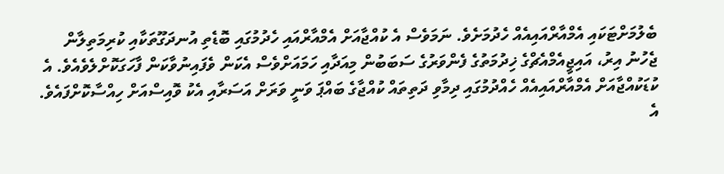ބެލުމަށްޓަކައި އެމްއާރްއައިއެއް ހެދުމަށެވެ. ނަމަވެސް އެ ކުއްޖާއަށް އެމްއާރްއައި ހެދުމުގައި ބޮޑެތި އުނދަގޫތަކާއި ކުރިމަތިލާން ޖެހުނު އިރު، އައިޖީއެމްއެޗްގެ ޚިދުމަތުގެ ފެންވަރުގެ ސަބަބުން މިއަދާއި ހަމައަށްވެސް އެކަން ވެފައިނުވާކަން ފާހަގަކޮށްލެވެއެވެ. އެ ކުޑަކުއްޖާއަށް އެމްއާރްއައިއެއް ހެއްދުމުގައި ދިމާވި ދަތިތައް ކުއްޖާގެ ބައްޕަ ވަނީ ވަރަށް އަސަރާއި އެކު ވޮއިސްއަށް ހިއްސާކޮށްފައެވެ.
އެ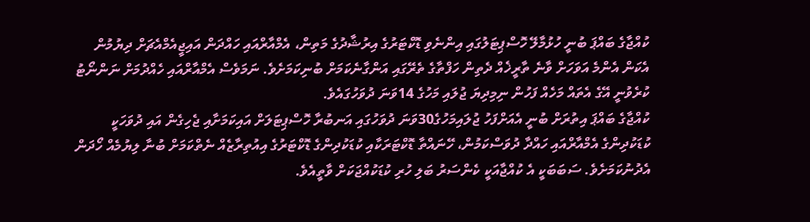ކުއްޖާގެ ބައްޕަ ބުނީ ހުޅުމާލޭ ހޮސްޕިޓަލުގައި އިންނެވި ޑޮކްޓަރުގެ އިރުޝާދުގެ މަތިން، އެމްއާރްއައި ހައްދަން އައިޖީއެމްއެޗަށް ދިޔުމުން އެކަން އެންމެ އަވަހަށް ވާނެ ތާރީޚެއް ދެތިން ހަފްތާގެ ތެރޭގައި އަންގާނެކަމަށް ބުނިކަމަށެވެ. ނަމަވެސް އެމްއާރްއައި ހެއްދުމަށް ނަންނޯޓު ކުރެވުނީ އޭގެ އެތައް މަހެއް ފަހުން ނިމިދިޔަ ޖުލައި މަހުގެ 14ވަނަ ދުވަހުގައެވެ.
ކުއްޖާގެ ބައްޕަ އިތުރަށް ބުނީ އެއަށްފަހު ޖުލައިމަހުގެ30ވަނަ ދުވަހުގައި އަނބުރާ ހޮސްޕިޓަލަށް އައިކަމަށާއި ޖެހިގެން އައި ދުވަހަކީ ކުޑަކުދިންގެ އެމްއާރްއައި ހައްދާ ދުވަސްކަމުން، ހޭނައްތާ ޑޮކްޓަރަކާއި ކުޑަކުދިންގެ ޑޮކްޓަރުގެ އިއުތިރާޒެއް ނެތްކަމަށް ބުނާ ލިޔުމެއް ހޯދަން އެދުނުކަމަށެވެ. ސަބަބަކީ އެ ކުއްޖާއަކީ ކެންސަރު ބަލި ހުރި ކުޑަކުއްޖަކަށް ވާތީއެވެ.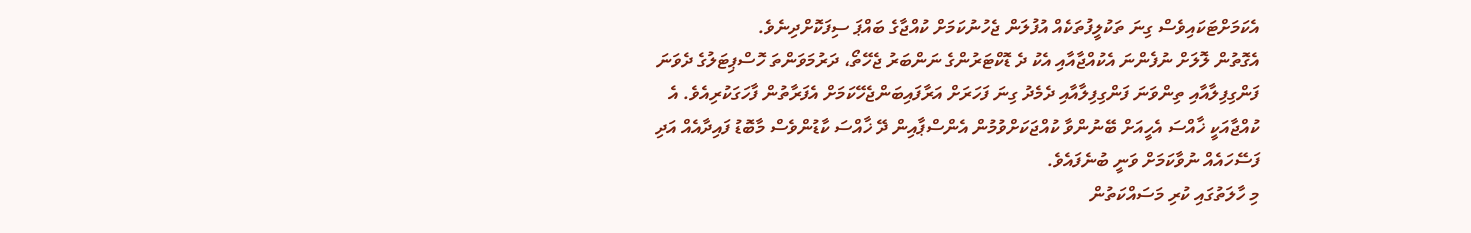އެކަމަށްޓަކައިވެސް ގިނަ ތަކުލީފުތަކެއް އުފުލަން ޖެހުނުކަމަށް ކުއްޖާގެ ބައްޕަ ސިފަކޮށްދިނެވެ.
އެގޮތުން ލޮލަށް ނުފެންނަ އެކުއްޖާއާއި އެކު ދެ ޑޮކްޓަރުންގެ ނަންބަރު ޖެހޭތޯ، ދަރުމަވަންތަ ހޮސްޕިޓަލުގެ ދެވަނަ ފަންގިފިލާއާއި ތިންވަނަ ފަންގިފިލާއާއި ދެމެދު ގިނަ ފަހަރަށް އަރާފައިބަންޖެހޭކަމަށް އެފަރާތުން ފާހަގަކުރިއެވެ. އެ ކުއްޖާއަކީ ޚާއްސަ އެހީއަށް ބޭނުންވާ ކުއްޖަކަށްވުމުން އެންސްޕާއިން ދޭ ޚާއްސަ ކާޑުންވެސް މާބޮޑު ފައިދާއެއް އަދި ފަސޭހައެއް ނުވާކަމަށް ވަނީ ބުނެފައެވެ.
މި ހާލަތުގައި ކުރި މަސައްކަތުން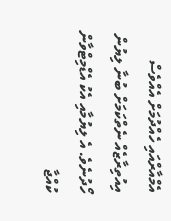އެމްއާރްއައި ހެއްދުމަށް އެއްވެސް އިއުތިރާޒެއް ނެތްކަމަށް ބުނާ ލިޔުން ހޯދުނެވެ. އެ ލިޔުމާއި އެކު އެޑްމިޓްވާން ކުއްޖާ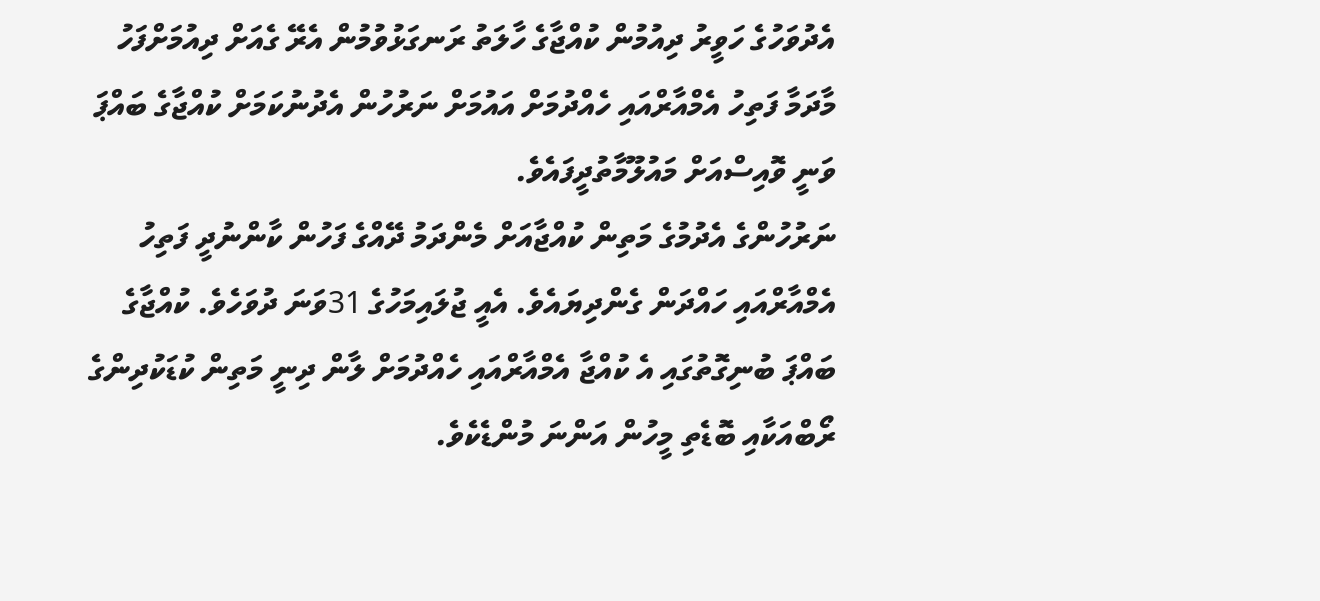އެދުވަހުގެ ހަވީރު ދިއުމުން ކުއްޖާގެ ހާލަތު ރަނގަޅުވުމުން އެރޭ ގެއަށް ދިއުމަށްފަހު މާދަމާ ފަތިހު އެމްއާރްއައި ހެއްދުމަށް އައުމަށް ނަރުހުން އެދުނުކަމަށް ކުއްޖާގެ ބައްޕަ ވަނީ ވޮއިސްއަށް މައުލޫމާތުދީފައެވެ.
ނަރުހުންގެ އެދުމުގެ މަތިން ކުއްޖާއަށް މެންދަމު ދޭއްގެ ފަހުން ކާންނުދީ ފަތިހު އެމްއާރްއައި ހައްދަން ގެންދިޔައެވެ. އެއީ ޖުލައިމަހުގެ 31ވަނަ ދުވަހެވެ. ކުއްޖާގެ ބައްޕަ ބުނިގޮތުގައި އެ ކުއްޖާ އެމްއާރްއައި ހެއްދުމަށް ލާން ދިނީ މަތިން ކުޑަކުދިންގެ ރޯބްއަކާއި ބޮޑެތި މީހުން އަންނަ މުންޑެކެވެ.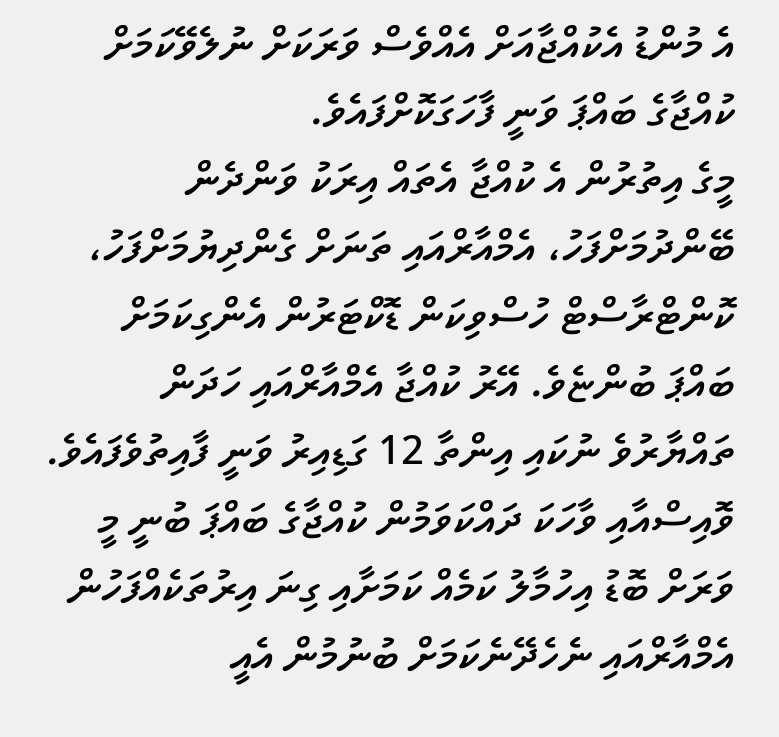އެ މުންޑު އެކުއްޖާއަށް އެއްވެސް ވަރަކަށް ނުލެވޭކަމަށް ކުއްޖާގެ ބައްޕަ ވަނީ ފާހަގަކޮށްފައެވެ.
މީގެ އިތުރުން އެ ކުއްޖާ އެތައް އިރަކު ވަންދެން ބޭންދުމަށްފަހު، އެމްއާރްއައި ތަނަށް ގެންދިޔުމަށްފަހު، ކޮންޓްރާސްޓް ހުސްވިކަން ޑޮކްޓަރުން އެންގިކަމަށް ބައްޕަ ބުންޏެވެ. އޭރު ކުއްޖާ އެމްއާރްއައި ހަދަން ތައްޔާރުވެ ނުކައި އިންތާ 12 ގަޑިއިރު ވަނީ ފާއިތުވެފައެވެ.
ވޮއިސްއާއި ވާހަކަ ދައްކަވަމުން ކުއްޖާގެ ބައްޕަ ބުނީ މީ ވަރަށް ބޮޑު އިހުމާލު ކަމެއް ކަމަށާއި ގިނަ އިރުތަކެއްފަހުން އެމްއާރްއައި ނެހެދޭނެކަމަށް ބުނުމުން އެއީ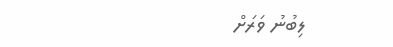ލިބުނު ވަރަށް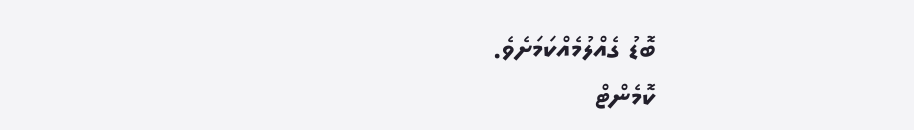ބޮޑު ގެއްލުމެއްކަމަށެވެ.
ކޮމެންޓް